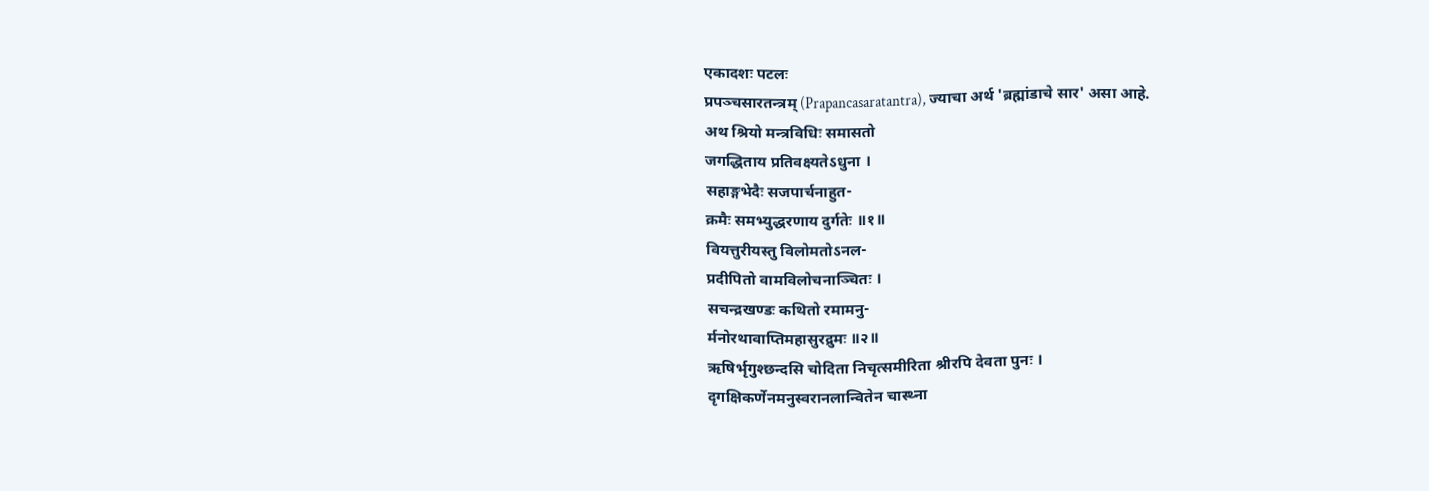एकादशः पटलः
प्रपञ्चसारतन्त्रम् (Prapancasaratantra), ज्याचा अर्थ 'ब्रह्मांडाचे सार' असा आहे.
अथ श्रियो मन्त्रविधिः समासतो
जगद्धिताय प्रतिवक्ष्यतेऽधुना ।
सहाङ्गभेदैः सजपार्चनाहुत-
क्रमैः समभ्युद्धरणाय दुर्गतेः ॥१॥
वियत्तुरीयस्तु विलोमतोऽनल-
प्रदीपितो वामविलोचनाञ्चितः ।
सचन्द्रखण्डः कथितो रमामनु-
र्मनोरथावाप्तिमहासुरद्रुमः ॥२॥
ऋषिर्भृगुश्छन्दसि चोदिता निचृत्समीरिता श्रीरपि देवता पुनः ।
दृगक्षिकर्णेनमनुस्वरानलान्वितेन चास्थ्ना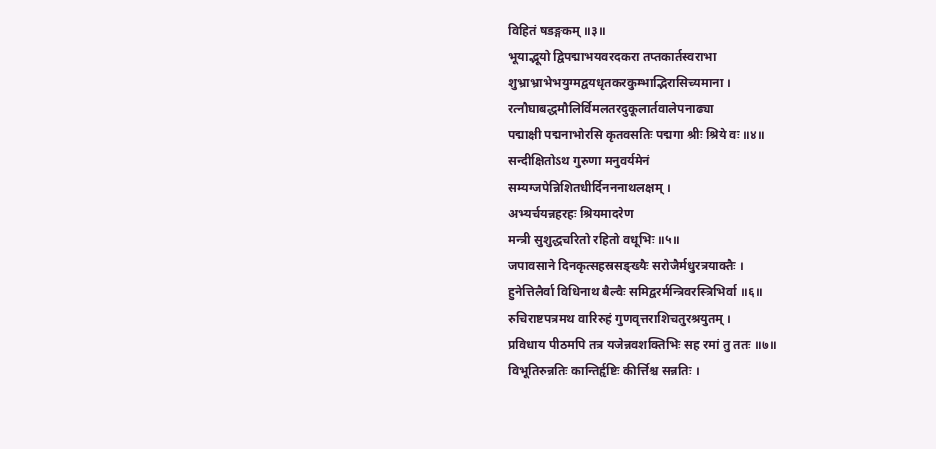विहितं षडङ्गकम् ॥३॥
भूयाद्भूयो द्विपद्माभयवरदकरा तप्तकार्तस्वराभा
शुभ्राभ्राभेभयुग्मद्वयधृतकरकुम्भाद्भिरासिच्यमाना ।
रत्नौघाबद्धमौलिर्विमलतरदुकूलार्तवालेपनाढ्या
पद्माक्षी पद्मनाभोरसि कृतवसतिः पद्मगा श्रीः श्रिये वः ॥४॥
सन्दीक्षितोऽथ गुरुणा मनुवर्यमेनं
सम्यग्जपेन्निशितधीर्दिनननाथलक्षम् ।
अभ्यर्चयन्नहरहः श्रियमादरेण
मन्त्री सुशुद्धचरितो रहितो वधूभिः ॥५॥
जपावसाने दिनकृत्सहस्रसङ्ख्यैः सरोजैर्मधुरत्रयाक्तैः ।
हुनेत्तिलैर्वा विधिनाथ बैल्वैः समिद्वरर्मन्त्रिवरस्त्रिभिर्वा ॥६॥
रुचिराष्टपत्रमथ वारिरुहं गुणवृत्तराशिचतुरश्रयुतम् ।
प्रविधाय पीठमपि तत्र यजेन्नवशक्तिभिः सह रमां तु ततः ॥७॥
विभूतिरुन्नतिः कान्तिर्हृष्टिः कीर्त्तिश्च सन्नतिः ।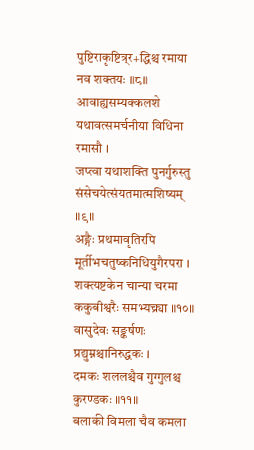पुष्टिराकृष्टित्र्र+द्धिश्च रमाया नव शक्तयः ॥८॥
आवाह्यसम्यक्कलशे यथावत्समर्चनीया विधिना रमासौ ।
जप्त्वा यथाशक्ति पुनर्गुरुस्तु संसेचयेत्संयतमात्मशिष्यम् ॥९॥
अङ्गैः प्रथमावृतिरपि मूर्तीभचतुष्कनिधियुगैरपरा ।
शक्त्यष्टकेन चान्या चरमा ककुबीश्वरैः समभ्यच्र्या ॥१०॥
वासुदेवः सङ्कर्षणः प्रद्युम्नश्चानिरुद्धकः ।
दमकः शललश्चैव गुग्गुलश्च कुरण्डकः ॥११॥
बलाकी विमला चैव कमला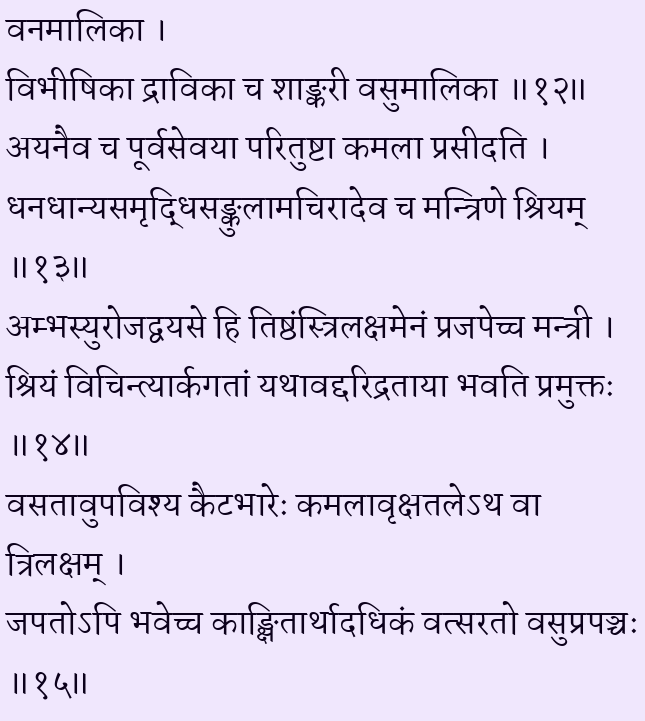वनमालिका ।
विभीषिका द्राविका च शाङ्करी वसुमालिका ॥१२॥
अयनैव च पूर्वसेवया परितुष्टा कमला प्रसीदति ।
धनधान्यसमृद्धिसङ्कुलामचिरादेव च मन्त्रिणे श्रियम् ॥१३॥
अम्भस्युरोजद्वयसे हि तिष्ठंस्त्रिलक्षमेनं प्रजपेच्च मन्त्री ।
श्रियं विचिन्त्यार्कगतां यथावद्दरिद्रताया भवति प्रमुक्तः ॥१४॥
वसतावुपविश्य कैटभारेः कमलावृक्षतलेऽथ वा त्रिलक्षम् ।
जपतोऽपि भवेच्च काङ्क्षितार्थादधिकं वत्सरतो वसुप्रपञ्चः ॥१५॥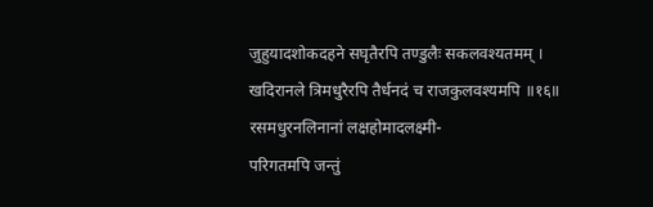जुहुयादशोकदहने सघृतैरपि तण्डुलैः सकलवश्यतमम् ।
खदिरानले त्रिमधुरैरपि तैर्धनदं च राजकुलवश्यमपि ॥१६॥
रसमधुरनलिनानां लक्षहोमादलक्ष्मी-
परिगतमपि जन्तुं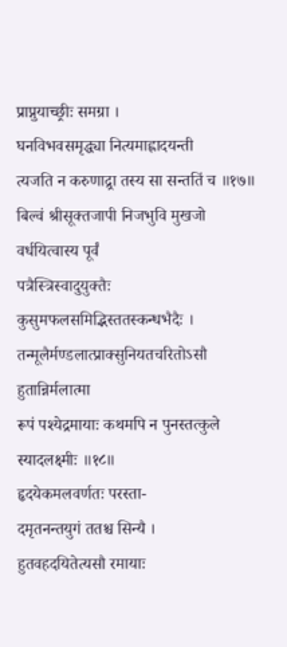प्राप्नुयाच्छ्रीः समग्रा ।
घनविभवसमृद्ध्या नित्यमाह्लादयन्ती
त्यजति न करुणाद्र्रा तस्य सा सन्ततिं च ॥१७॥
बिल्वं श्रीसूक्तजापी निजभुवि मुखजो वर्धयित्वास्य पूर्वं
पत्रैस्त्रिस्वादुयुक्तैः कुसुमफलसमिद्भिस्ततस्कन्धभैदैः ।
तन्मूलैर्मण्डलात्प्राक्सुनियतचरितोऽसौ हुतान्निर्मलात्मा
रूपं पश्येद्रमायाः कथमपि न पुनस्तत्कुले स्यादलक्ष्मीः ॥१८॥
हृदयेकमलवर्णतः परस्ता-
दमृतनन्तयुगं ततश्च सिन्यै ।
हुतवहदयितेत्यसौ रमायाः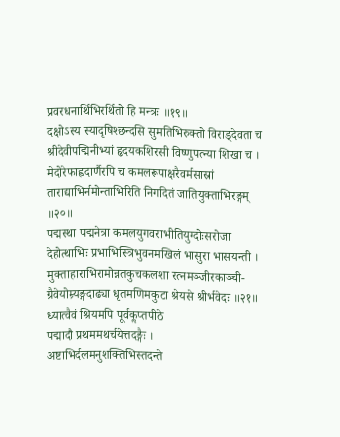प्रवरधनार्थिभिरर्थितो हि मन्त्रः ॥१९॥
दक्षोऽस्य स्यादृषिश्छन्दसि सुमतिभिरुक्तो विराड्देवता च
श्रीदेवीपद्मिनीभ्यां हृदयकशिरसी विष्णुपत्न्या शिखा च ।
मेदोरेफाह्वदार्णैरपि च कमलरूपाक्षरैवर्मसास्रां
ताराद्याभिर्नमोन्ताभिरिति निगदितं जातियुक्ताभिरङ्गम् ॥२०॥
पद्मस्था पद्मनेत्रा कमलयुगवराभीतियुग्दोःसरोजा
देहोत्थाभिः प्रभाभिस्त्रिभुवनमखिलं भासुरा भासयन्ती ।
मुक्ताहाराभिरामोन्नतकुचकलशा रत्नमञ्जीरकाञ्ची-
ग्रैवेयोम्र्यङ्गदाढ्या धृतमणिमकुटा श्रेयसे श्रीर्भवेदः ॥२१॥
ध्यात्वैवं श्रियमपि पूर्वकॢप्तपीठे
पद्मादौ प्रथममथर्चयेत्तदङ्गैः ।
अष्टाभिर्दलमनुशक्तिभिस्तदन्ते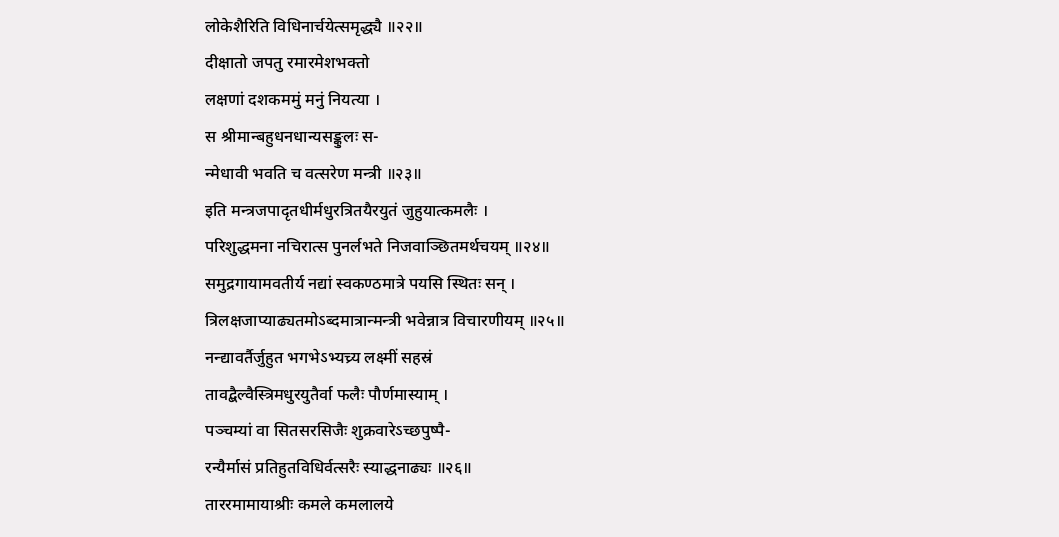लोकेशैरिति विधिनार्चयेत्समृद्ध्यै ॥२२॥
दीक्षातो जपतु रमारमेशभक्तो
लक्षणां दशकममुं मनुं नियत्या ।
स श्रीमान्बहुधनधान्यसङ्कुलः स-
न्मेधावी भवति च वत्सरेण मन्त्री ॥२३॥
इति मन्त्रजपादृतधीर्मधुरत्रितयैरयुतं जुहुयात्कमलैः ।
परिशुद्धमना नचिरात्स पुनर्लभते निजवाञ्छितमर्थचयम् ॥२४॥
समुद्रगायामवतीर्य नद्यां स्वकण्ठमात्रे पयसि स्थितः सन् ।
त्रिलक्षजाप्याढ्यतमोऽब्दमात्रान्मन्त्री भवेन्नात्र विचारणीयम् ॥२५॥
नन्द्यावर्तैर्जुहुत भगभेऽभ्यच्र्य लक्ष्मीं सहस्रं
तावद्बैल्वैस्त्रिमधुरयुतैर्वा फलैः पौर्णमास्याम् ।
पञ्चम्यां वा सितसरसिजैः शुक्रवारेऽच्छपुष्पै-
रन्यैर्मासं प्रतिहुतविधिर्वत्सरैः स्याद्धनाढ्यः ॥२६॥
ताररमामायाश्रीः कमले कमलालये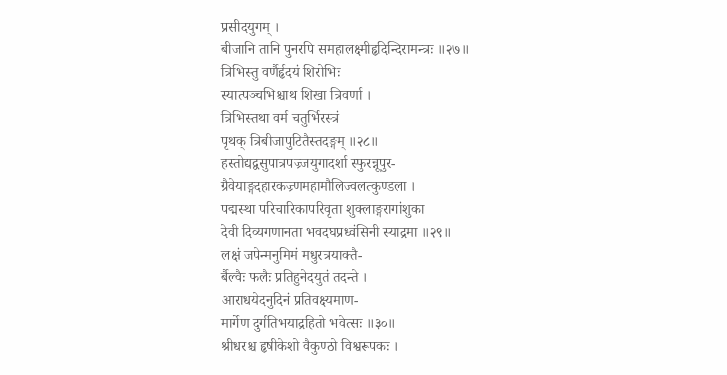प्रसीदयुगम् ।
बीजानि तानि पुनरपि समहालक्ष्मीहृदिन्दिरामन्त्रः ॥२७॥
त्रिभिस्तु वर्णैर्हृदयं शिरोभिः
स्यात्पञ्चभिश्चाथ शिखा त्रिवर्णा ।
त्रिभिस्तथा वर्म चतुर्भिरस्त्रं
पृथक् त्रिबीजापुटितैस्तदङ्गम् ॥२८॥
हस्तोद्यद्वसुपात्रपज्र्जयुगादर्शा स्फुरन्नूपुर-
ग्रैवेयाङ्गदहारकज्र्णमहामौलिज्वलत्कुण्डला ।
पद्मस्था परिचारिकापरिवृता शुक्लाङ्गरागांशुका
देवी दिव्यगणानता भवदघप्रध्वंसिनी स्याद्रमा ॥२९॥
लक्षं जपेन्मनुमिमं मधुरत्रयाक्तै-
र्बैल्वैः फलैः प्रतिहुनेदयुतं तदन्ते ।
आराधयेदनुदिनं प्रतिवक्ष्यमाण-
मार्गेण दुर्गतिभयाद्रहितो भवेत्सः ॥३०॥
श्रीधरश्च हृषीकेशो वैकुण्ठो विश्वरूपकः ।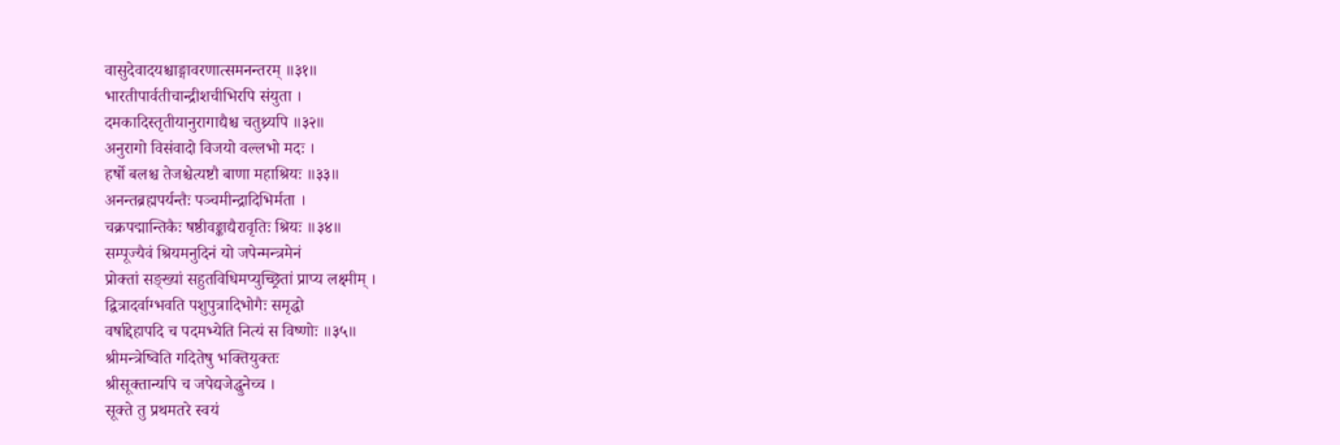वासुदेवादयश्चाङ्गावरणात्समनन्तरम् ॥३१॥
भारतीपार्वतीचान्द्रीशचीभिरपि संयुता ।
दमकादिस्तृतीयानुरागाद्यैश्च चतुथ्र्यपि ॥३२॥
अनुरागो विसंवादो विजयो वल्लभो मदः ।
हर्षो बलश्च तेजश्चेत्यष्टौ बाणा महाश्रियः ॥३३॥
अनन्तब्रह्मपर्यन्तैः पञ्चमीन्द्रादिभिर्मता ।
चक्रपद्मान्तिकैः षष्ठीवङ्काद्यैरावृतिः श्रियः ॥३४॥
सम्पूज्यैवं श्रियमनुदिनं यो जपेन्मन्त्रमेनं
प्रोक्तां सङ्ख्यां सहुतविधिमप्युच्छ्रितां प्राप्य लक्ष्मीम् ।
द्वित्रादर्वाग्भवति पशुपुत्रादिभोगैः समृद्धो
वर्षाद्देहापदि च पदमभ्येति नित्यं स विष्णोः ॥३५॥
श्रीमन्त्रेष्विति गदितेषु भक्तियुक्तः
श्रीसूक्तान्यपि च जपेद्यजेद्धुनेच्च ।
सूक्ते तु प्रथमतरे स्वयं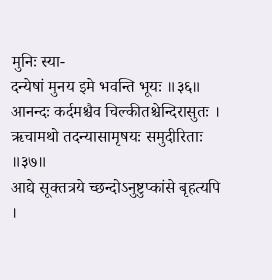मुनिः स्या-
दन्येषां मुनय इमे भवन्ति भूयः ॥३६॥
आनन्दः कर्दमश्चैव चिल्कीतश्चेन्दिरासुतः ।
ऋचामथो तदन्यासामृषयः समुदीरिताः ॥३७॥
आद्ये सूक्तत्रये च्छन्दोऽनुष्टुप्कांसे बृहत्यपि ।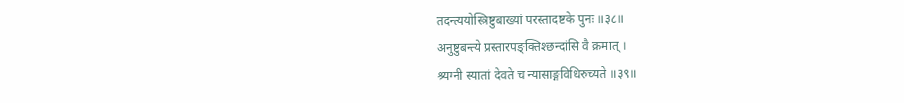तदन्त्ययोस्त्रिष्टुबाख्यां परस्तादष्टके पुनः ॥३८॥
अनुष्टुबन्त्ये प्रस्तारपङ्क्तिश्छन्दांसि वै क्रमात् ।
श्र्यग्नी स्यातां देवते च न्यासाङ्गविधिरुच्यते ॥३९॥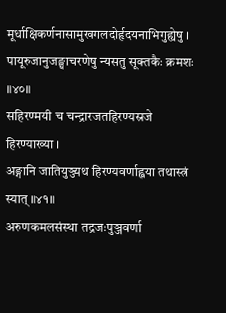मूर्धाक्षिकर्णनासामुखगलदोर्हृदयनाभिगुह्येषु ।
पायूरुजानुजङ्घाचरणेषु न्यसतु सूक्तकैः क्रमशः ॥४०॥
सहिरण्मयी च चन्द्रारजतहिरण्यस्रजे हिरण्याख्या ।
अङ्गानि जातियुञ्ज्यथ हिरण्यवर्णाह्वया तथास्त्रं स्यात् ॥४१॥
अरुणकमलसंस्था तद्रजःपुञ्जवर्णा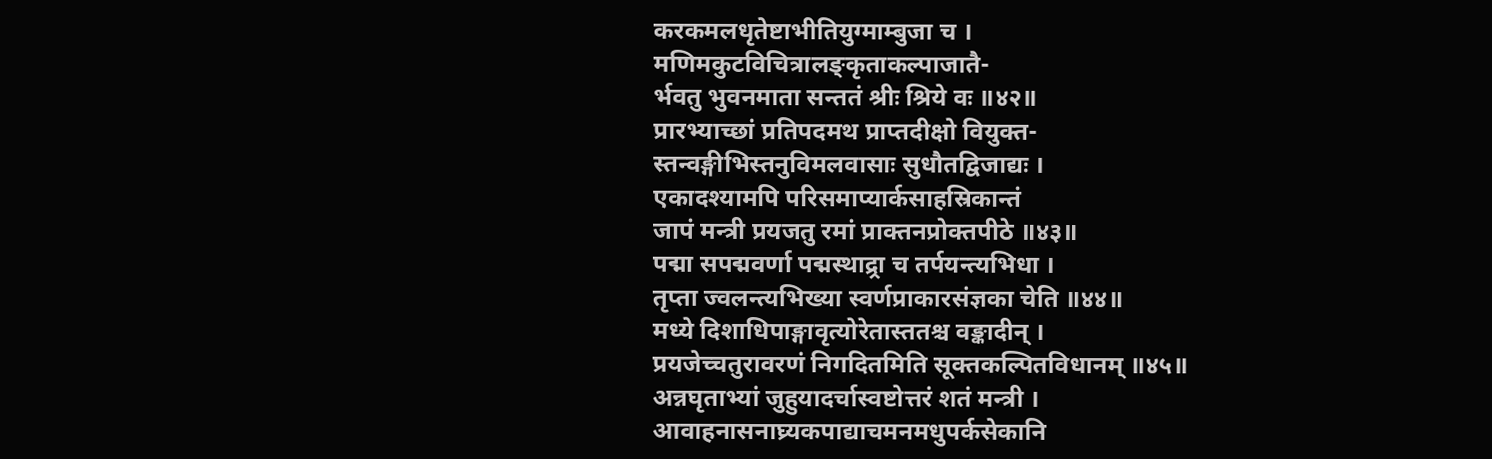करकमलधृतेष्टाभीतियुग्माम्बुजा च ।
मणिमकुटविचित्रालङ्कृताकल्पाजातै-
र्भवतु भुवनमाता सन्ततं श्रीः श्रिये वः ॥४२॥
प्रारभ्याच्छां प्रतिपदमथ प्राप्तदीक्षो वियुक्त-
स्तन्वङ्गीभिस्तनुविमलवासाः सुधौतद्विजाद्यः ।
एकादश्यामपि परिसमाप्यार्कसाहस्रिकान्तं
जापं मन्त्री प्रयजतु रमां प्राक्तनप्रोक्तपीठे ॥४३॥
पद्मा सपद्मवर्णा पद्मस्थाद्र्रा च तर्पयन्त्यभिधा ।
तृप्ता ज्वलन्त्यभिख्या स्वर्णप्राकारसंज्ञका चेति ॥४४॥
मध्ये दिशाधिपाङ्गावृत्योरेतास्ततश्च वङ्कादीन् ।
प्रयजेच्चतुरावरणं निगदितमिति सूक्तकल्पितविधानम् ॥४५॥
अन्नघृताभ्यां जुहुयादर्चास्वष्टोत्तरं शतं मन्त्री ।
आवाहनासनाघ्र्यकपाद्याचमनमधुपर्कसेकानि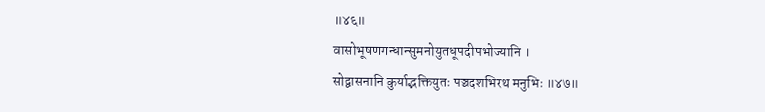॥४६॥
वासोभूषणगन्धान्सुमनोयुतधूपदीपभोज्यानि ।
सोद्वासनानि कुर्याद्भक्तियुतः पञ्चदशभिरथ मनुभिः ॥४७॥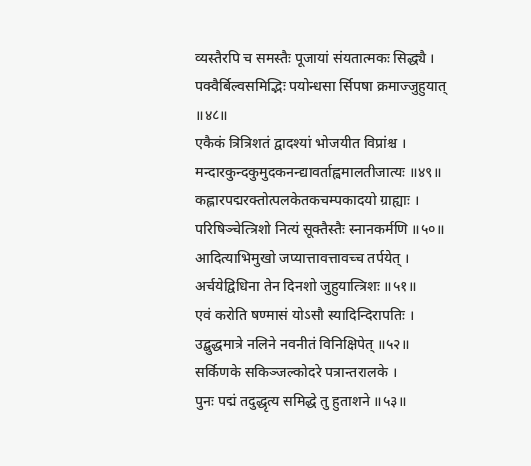व्यस्तैरपि च समस्तैः पूजायां संयतात्मकः सिद्ध्यै ।
पक्वैर्बिल्वसमिद्भिः पयोन्धसा र्सिपषा क्रमाज्जुहुयात् ॥४८॥
एकैकं त्रित्रिशतं द्वादश्यां भोजयीत विप्रांश्च ।
मन्दारकुन्दकुमुदकनन्द्यावर्ताह्वमालतीजात्यः ॥४९॥
कह्लारपद्मरक्तोत्पलकेतकचम्पकादयो ग्राह्याः ।
परिषिञ्चेत्त्रिशो नित्यं सूक्तैस्तैः स्नानकर्मणि ॥५०॥
आदित्याभिमुखो जप्यात्तावत्तावच्च तर्पयेत् ।
अर्चयेद्विधिना तेन दिनशो जुहुयात्त्रिशः ॥५१॥
एवं करोति षण्मासं योऽसौ स्यादिन्दिरापतिः ।
उद्बुद्धमात्रे नलिने नवनीतं विनिक्षिपेत् ॥५२॥
सर्किणके सकिञ्जल्कोदरे पत्रान्तरालके ।
पुनः पद्मं तदुद्धृत्य समिद्धे तु हुताशने ॥५३॥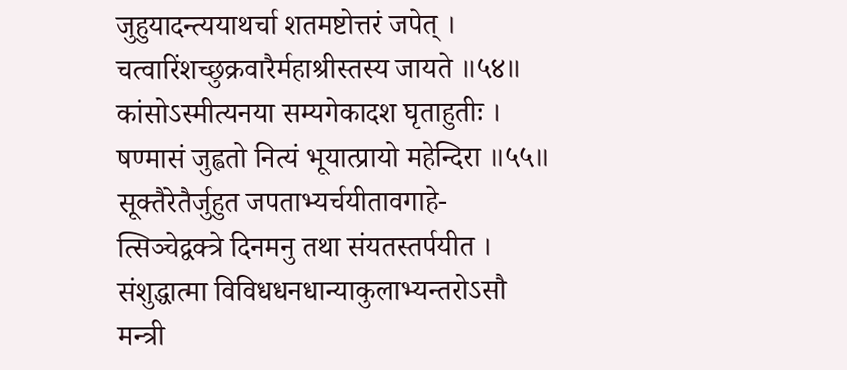जुहुयादन्त्ययाथर्चा शतमष्टोत्तरं जपेत् ।
चत्वारिंशच्छुक्रवारैर्महाश्रीस्तस्य जायते ॥५४॥
कांसोऽस्मीत्यनया सम्यगेकादश घृताहुतीः ।
षण्मासं जुह्वतो नित्यं भूयात्प्रायो महेन्दिरा ॥५५॥
सूक्तैरेतैर्जुहुत जपताभ्यर्चयीतावगाहे-
त्सिञ्चेद्वक्त्रे दिनमनु तथा संयतस्तर्पयीत ।
संशुद्धात्मा विविधधनधान्याकुलाभ्यन्तरोऽसौ
मन्त्री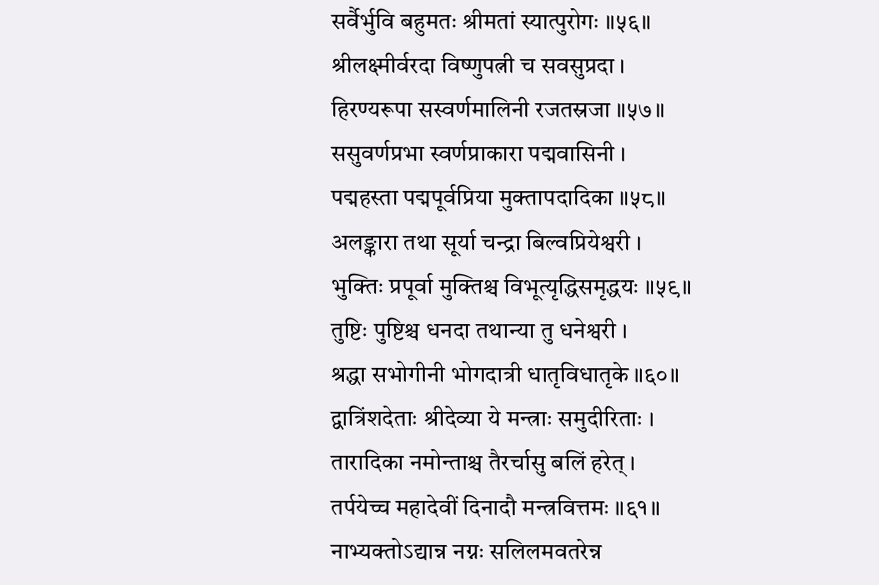सर्वैर्भुवि बहुमतः श्रीमतां स्यात्पुरोगः ॥५६॥
श्रीलक्ष्मीर्वरदा विष्णुपत्नी च सवसुप्रदा ।
हिरण्यरूपा सस्वर्णमालिनी रजतस्रजा ॥५७॥
ससुवर्णप्रभा स्वर्णप्राकारा पद्मवासिनी ।
पद्महस्ता पद्मपूर्वप्रिया मुक्तापदादिका ॥५८॥
अलङ्कारा तथा सूर्या चन्द्रा बिल्वप्रियेश्वरी ।
भुक्तिः प्रपूर्वा मुक्तिश्च विभूत्यृद्धिसमृद्धयः ॥५९॥
तुष्टिः पुष्टिश्च धनदा तथान्या तु धनेश्वरी ।
श्रद्धा सभोगीनी भोगदात्री धातृविधातृके ॥६०॥
द्वात्रिंशदेताः श्रीदेव्या ये मन्त्राः समुदीरिताः ।
तारादिका नमोन्ताश्च तैरर्चासु बलिं हरेत् ।
तर्पयेच्च महादेवीं दिनादौ मन्त्रवित्तमः ॥६१॥
नाभ्यक्तोऽद्यान्न नग्नः सलिलमवतरेन्न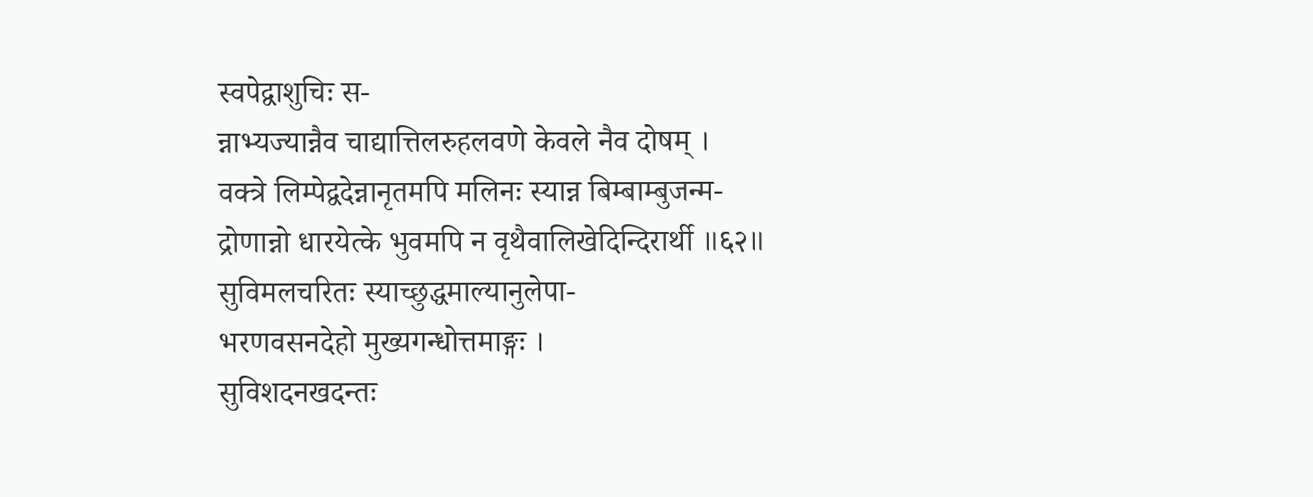स्वपेद्वाशुचिः स-
न्नाभ्यज्यान्नैव चाद्यात्तिलरुहलवणे केवले नैव दोषम् ।
वक्त्रे लिम्पेद्वदेन्नानृतमपि मलिनः स्यान्न बिम्बाम्बुजन्म-
द्रोणान्नो धारयेत्के भुवमपि न वृथैवालिखेदिन्दिरार्थी ॥६२॥
सुविमलचरितः स्याच्छुद्धमाल्यानुलेपा-
भरणवसनदेहो मुख्यगन्धोत्तमाङ्गः ।
सुविशदनखदन्तः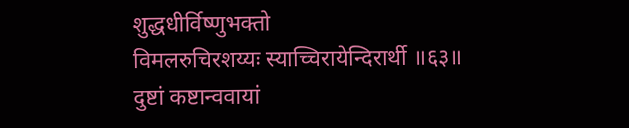शुद्धधीर्विष्णुभक्तो
विमलरुचिरशय्यः स्याच्चिरायेन्दिरार्थी ॥६३॥
दुष्टां कष्टान्ववायां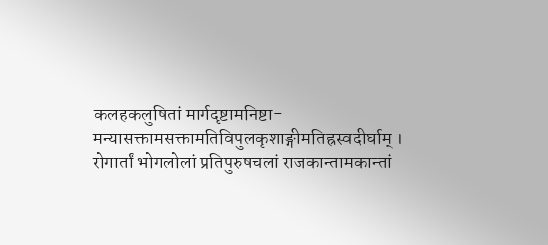कलहकलुषितां मार्गदृष्टामनिष्टा-
मन्यासक्तामसक्तामतिविपुलकृशाङ्गीमतिह्रस्वदीर्घाम् ।
रोगार्तां भोगलोलां प्रतिपुरुषचलां राजकान्तामकान्तां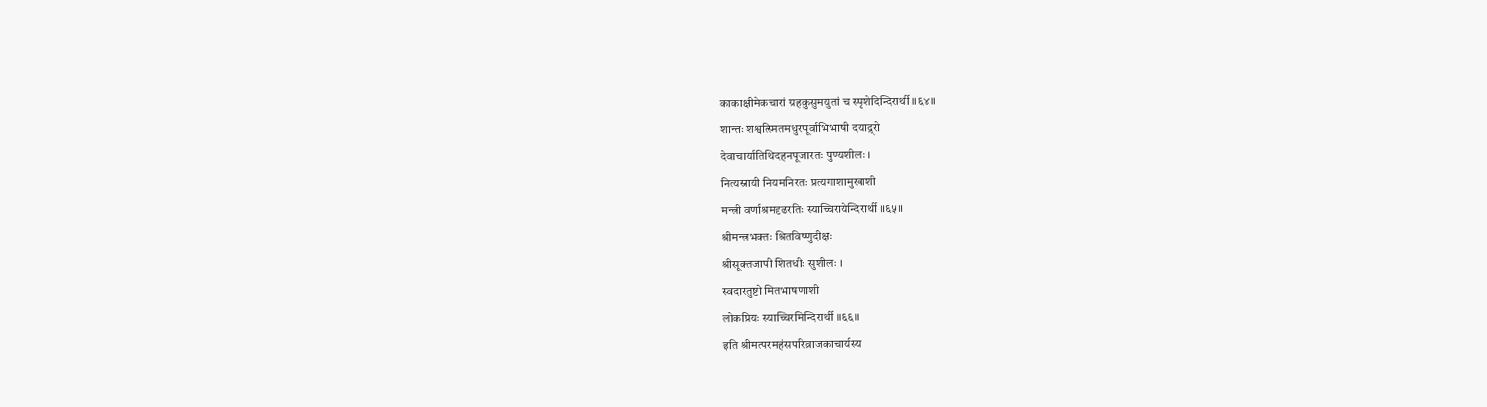काकाक्षीमेकचारां ग्रहकुसुमयुतां च स्पृशेदिन्दिरार्थी ॥६४॥
शान्तः शश्वत्स्मितमधुरपूर्वाभिभाषी दयाद्र्रो
देवाचार्यातिथिदहनपूजारतः पुण्यशीलः ।
नित्यस्नायी नियमनिरतः प्रत्यगाशामुखाशी
मन्त्री वर्णाश्रमदृढरतिः स्याच्चिरायेन्दिरार्थी ॥६५॥
श्रीमन्त्रभक्तः श्रितविष्णुदीक्षः
श्रीसूक्तजापी शितधीः सुशीलः ।
स्वदारतुष्टो मितभाषणाशी
लोकप्रियः स्याच्चिरमिन्दिरार्थी ॥६६॥
इति श्रीमत्परमहंसपरिव्राजकाचार्यस्य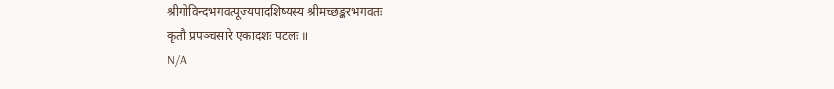श्रीगोविन्दभगवत्पूज्यपादशिष्यस्य श्रीमच्छङ्करभगवतः
कृतौ प्रपञ्चसारे एकादशः पटलः ॥
N/A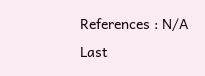References : N/A
Last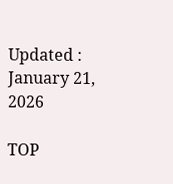Updated : January 21, 2026

TOP